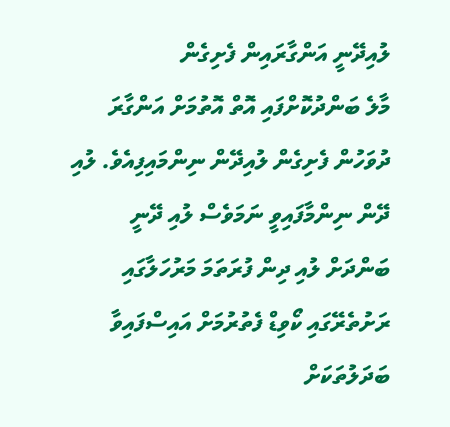ލުއިދޭނީ އަންގާރައިން ފެށިގެން
މާލެ ބަންދުކޮށްފައި އޮތް އޮތުމަށް އަންގާރަ ދުވަހުން ފެށިގެން ލުއިދޭން ނިންމައިފިއެވެ. ލުއި ދޭން ނިންމާފައިވީ ނަމަވެސް ލުއި ދޭނީ ބަންދަށް ލުއި ދިން ފުރަތަމަ މަރުހަލާގައި ރަށުތެރޭގައި ކޯވިޑް ފެތުރުމަށް އައިސްފައިވާ ބަދަލުތަކަށް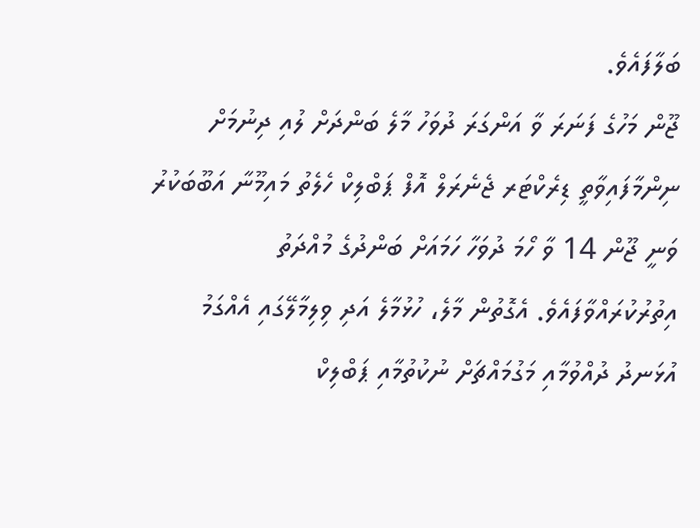ބަލާފައެވެ.
ޖޫން މަހުގެ ފަނަރަ ވާ އަންގަރަ ދުވަހު މާލެ ބަންދަށް ލުއި ދިނުމަށް ނިންމާފައިވާތީ ޑިރެކްޓަރ ޖެނެރަލް އޮފް ޕަބްލިކް ހެލެތު މައިމޫނާ އަބޫބަކުރު ވަނީ ޖޫން 14 ވާ ހޯމަ ދުވަހާ ހަމައަށް ބަންދުގެ މުއްދަތު އިތުރުކުރައްވާފައެވެ. އެގޮތުން މާލެ، ހުޅުމާލެ އަދި ވިލިމާލޭގައި އެއްގަމު އުޅަނދު ދުއްވުމާއި މަގުމައްޗަށް ނުކުތުމާއި ޕަބްލިކް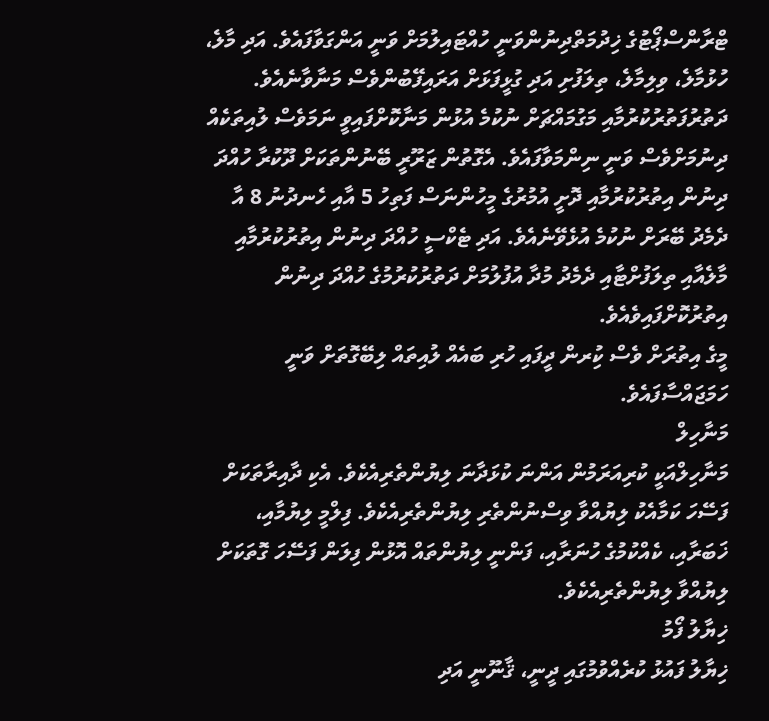ޓްރާންސްޕޯޓުގެ ޚިދުމަތްދިނުންވަނީ ހުއްޓައިލުމަށް ވަނީ އަންގަވާފައެވެ. އަދި މާލެ، ހުޅުމާލެ، ވިލިމާލެ، ތިލަފުށި އަދި ގުޅީފަޅަށް އަރައިފޭބުންވެސް މަނާވާނެއެވެ.
ދަތުރުފަތުރުކުރުމާއި މަގުމައްޗަށް ނުކުމެ އުޅުން މަނާކޮށްފައިވީ ނަމަވެސް ލުއިތަކެއް ދިނުމަށްވެސް ވަނީ ނިންމަވާފައެވެ. އެގޮތުން ޒަރޫރީ ބޭނުންތަކަށް ދޫކުރާ ހުއްދަ ދިނުން އިތުރުކުރުމާއި ދޮށީ އުމުރުގެ މީހުންނަސް ފަތިހު 5 އާއި ހެނދުނު 8 އާ ދެމެދު ބޭރަށް ނުކުމެ އުޅެވޭނެއެވެ. އަދި ޓެކްސީ ހުއްދަ ދިނުން އިތުރުކުރުމާއި މާލެއާއި ތިލަފުށްޓާއި ދެމެދު މުދާ އުފުލުމަށް ދަތުރުކުރުމުގެ ހުއްދަ ދިނުން އިތުރުކޮށްފައިވެއެވެ.
މީގެ އިތުރަށް ވެސް ކުިރން ދީފައި ހުރި ބައެއް ލުއިތައް ލިބޭގޮތަށް ވަނީ ހަމަޖައްސާފައެވެ.
މަނާހިލް
މަނާހިލްއަކީ ކުރިއަރަމުން އަންނަ ކުޅަދާނަ ލިޔުންތެރިއެކެވެ. އެކި ދާއިރާތަކަށް ފަސޭހަ ކަމާއެކު ލިޔުއްވާ ވިސްނުންތެރި ލިޔުންތެރިއެކެވެ. ފިލްމީ ލިޔުމާއި، ޚަބަރާއި، ކެއްކުމުގެ ހުނަރާއި، ފަންނީ ލިޔުންތައް އޮޅުން ފިލަން ފަސޭހަ ގޮތަކަށް ލިޔުއްވާ ލިޔުންތެރިއެކެވެ.
ޚިޔާލު ފޯމު
ޚިޔާލު ފައުޅު ކުރެއްވުމުގައި ދީނީ، ޤާނޫނީ އަދި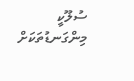ސުލޫކީ މިންގަނޑުތަކަށް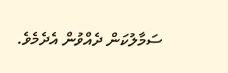ސަމާލުކަން ދެއްވުން އެދެމެވެ.